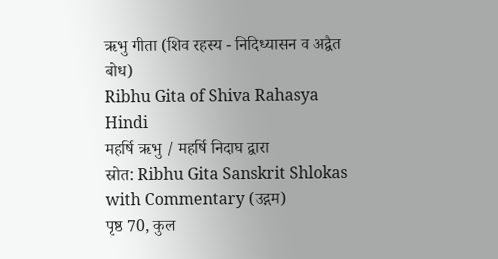ऋभु गीता (शिव रहस्य - निदिध्यासन व अद्वैत बोध)
Ribhu Gita of Shiva Rahasya Hindi
महर्षि ऋभु / महर्षि निदाघ द्वारा
स्रोत: Ribhu Gita Sanskrit Shlokas with Commentary (उद्गम)
पृष्ठ 70, कुल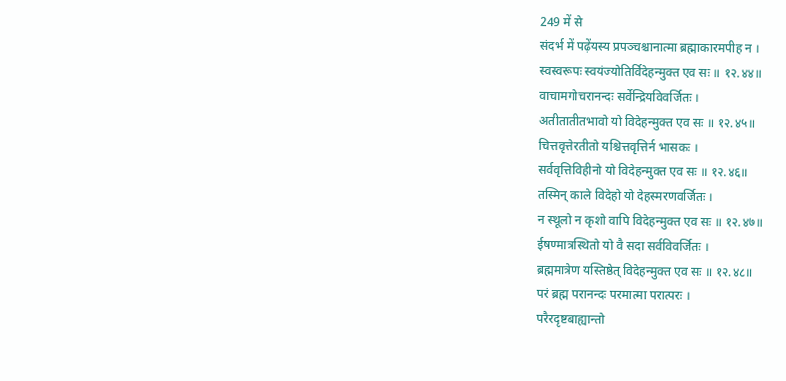249 में से
संदर्भ में पढ़ेंयस्य प्रपञ्चश्चानात्मा ब्रह्माकारमपीह न ।
स्वस्वरूपः स्वयंज्योतिर्विदेहन्मुक्त एव सः ॥ १२.४४॥
वाचामगोचरानन्दः सर्वेन्द्रियविवर्जितः ।
अतीतातीतभावो यो विदेहन्मुक्त एव सः ॥ १२.४५॥
चित्तवृत्तेरतीतो यश्चित्तवृत्तिर्न भासकः ।
सर्ववृत्तिविहीनो यो विदेहन्मुक्त एव सः ॥ १२.४६॥
तस्मिन् काले विदेहो यो देहस्मरणवर्जितः ।
न स्थूलो न कृशो वापि विदेहन्मुक्त एव सः ॥ १२.४७॥
ईषण्मात्रस्थितो यो वै सदा सर्वविवर्जितः ।
ब्रह्ममात्रेण यस्तिष्ठेत् विदेहन्मुक्त एव सः ॥ १२.४८॥
परं ब्रह्म परानन्दः परमात्मा परात्परः ।
परैरदृष्टबाह्यान्तो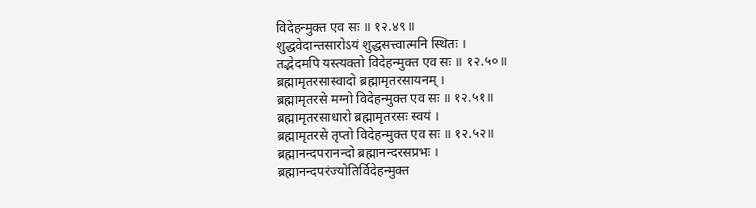विदेहन्मुक्त एव सः ॥ १२.४९॥
शुद्धवेदान्तसारोऽयं शुद्धसत्त्वात्मनि स्थितः ।
तद्भेदमपि यस्त्यक्तो विदेहन्मुक्त एव सः ॥ १२.५०॥
ब्रह्मामृतरसास्वादो ब्रह्मामृतरसायनम् ।
ब्रह्मामृतरसे मग्नो विदेहन्मुक्त एव सः ॥ १२.५१॥
ब्रह्मामृतरसाधारो ब्रह्मामृतरसः स्वयं ।
ब्रह्मामृतरसे तृप्तो विदेहन्मुक्त एव सः ॥ १२.५२॥
ब्रह्मानन्दपरानन्दो ब्रह्मानन्दरसप्रभः ।
ब्रह्मानन्दपरंज्योतिर्विदेहन्मुक्त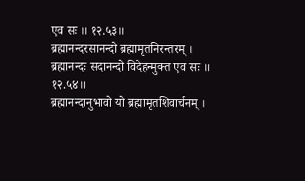एव सः ॥ १२.५३॥
ब्रह्मानन्दरसानन्दो ब्रह्मामृतनिरन्तरम् ।
ब्रह्मानन्दः सदानन्दो विदेहन्मुक्त एव सः ॥ १२.५४॥
ब्रह्मानन्दानुभावो यो ब्रह्मामृतशिवार्चनम् ।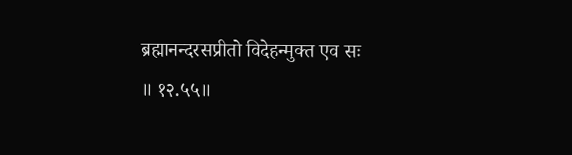ब्रह्मानन्दरसप्रीतो विदेहन्मुक्त एव सः ॥ १२.५५॥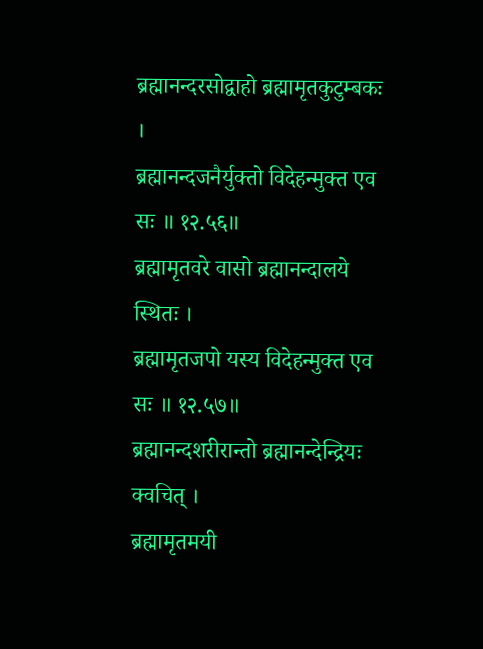ब्रह्मानन्दरसोद्वाहो ब्रह्मामृतकुटुम्बकः ।
ब्रह्मानन्दजनैर्युक्तो विदेहन्मुक्त एव सः ॥ १२.५६॥
ब्रह्मामृतवरे वासो ब्रह्मानन्दालये स्थितः ।
ब्रह्मामृतजपो यस्य विदेहन्मुक्त एव सः ॥ १२.५७॥
ब्रह्मानन्दशरीरान्तो ब्रह्मानन्देन्द्रियः क्वचित् ।
ब्रह्मामृतमयी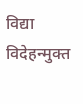विद्या विदेहन्मुक्त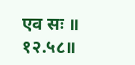एव सः ॥ १२.५८॥